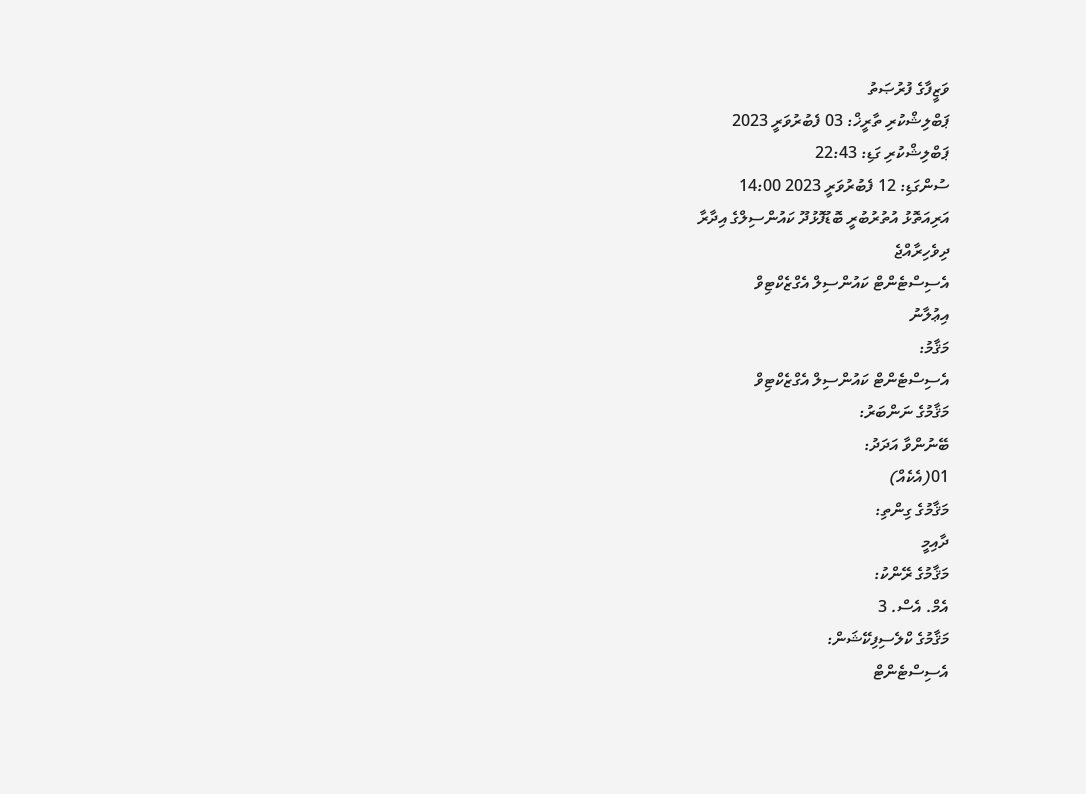ވަޒީފާގެ ފުރުޞަތު
ޕަބްލިޝްކުރި ތާރީޚް: 03 ފެބުރުވަރީ 2023
ޕަބްލިޝްކުރި ގަޑި: 22:43
ސުންގަޑި: 12 ފެބުރުވަރީ 2023 14:00
އަރިއަތޮޅު އުތުރުބުރީ ބޮޑުފޮޅުދޫ ކައުންސިލްގެ އިދާރާ
ދިވެހިރާއްޖެ
އެސިސްޓެންޓް ކައުންސިލް އެގްޒެކްޓިވް
އިޢުލާނު
މަޤާމު:
އެސިސްޓެންޓް ކައުންސިލް އެގްޒެކްޓިވް
މަޤާމުގެ ނަންބަރު:
ބޭނުންވާ އަދަދު:
01(އެކެއް)
މަޤާމުގެ ގިންތި:
ދާއިމީ
މަޤާމުގެ ރޭންކު:
އެމް. އެސް. 3
މަޤާމުގެ ކްލެސިފިކޭޝަން:
އެސިސްޓެންޓް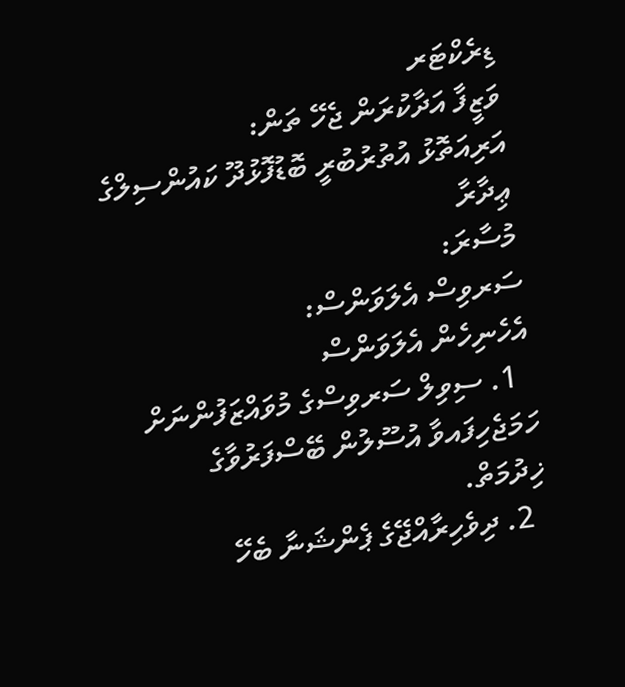ޑިރެކްޓަރ
ވަޒީފާ އަދާކުރަން ޖެހޭ ތަން:
އަރިއަތޮޅު އުތުރުބުރީ ބޮޑުފޮޅުދޫ ކައުންސިލްގެ ޢިދާރާ
މުސާރަ:
ސަރވިސް އެލަވަންސް:
އެހެނިހެން އެލަވަންސް
  1. ސިވިލް ސަރވިސްގެ މުވައްޒަފުންނަށް ހަމަޖެހިފައވާ އުސޫލުން ބޭސްފަރުވާގެ ޚިދުމަތް.
  2. ދިވެހިރާއްޖޭގެ ޕެންޝަނާ ބެހޭ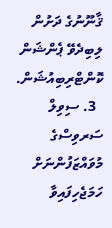ޤާނޫނުގެ ދަށުން ލިބިދެވޭ ޕެންޝަން ކޮންޓްރިބިއުޝަން.
  3. ސިވިލް ސަރވިސްގެ މުވައްޒަފުންނަށް ހަމަޖެހިފައިވާ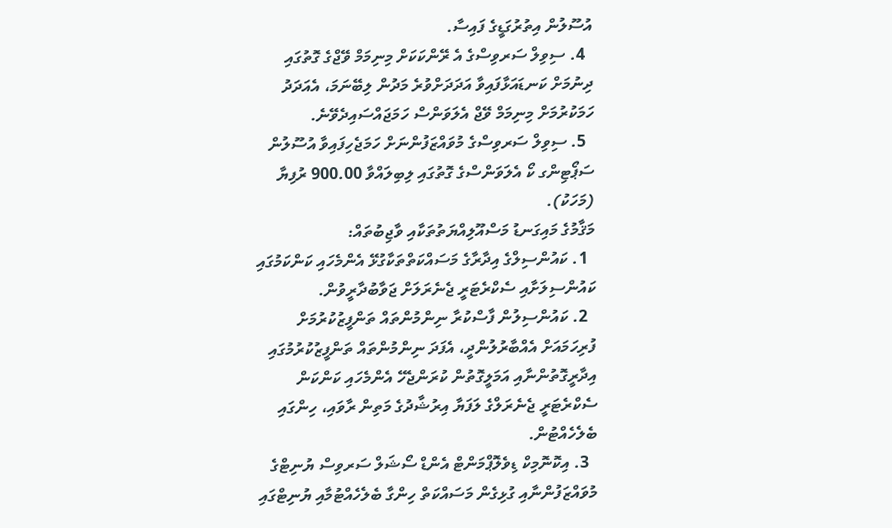އުސޫލުން އިތުރުގަޑީގެ ފައިސާ.
  4. ސިވިލް ސަރވިސްގެ އެ ރޭންކަކަށް މިނިމަމް ވޭޖްގެ ގޮތުގައި ދިނުމަށް ކަނޑައަޅާފައިވާ އަދަދަށްވުރެ މަދުން ލިބޭނަމަ، އެއަދަދު ހަމަކުރުމަށް މިނިމަމް ވޭޖް އެލަވަންސް ހަމަޖައްސައިދެވޭނެ.
  5. ސިވިލް ސަރވިސްގެ މުވައްޒަފުންނަށް ހަމަޖެހިފައިވާ އުސޫލުން ސަޕޯޓިންގ ކޯ އެލަވަންސްގެ ގޮތުގައި ލިބިލައްވާ 900.00 ރުފިޔާ (މަހަކު).
މަޤާމުގެ މައިގަނޑު މަސްއޫލިއްޔަތުތަކާއި ވާޖިބުތައް:
  1. ކައުންސިލްގެ އިދާރާގެ މަސައްކަތްތަކާގުޅޭ އެންމެހައި ކަންކަމުގައި ކައުންސިލަށާއި ސެކްރެޓަރީ ޖެނެރަލަށް ޖަވާބުދާރީވުން.
  2. ކައުންސިލުން ފާސްކުރާ ނިންމުންތައް ތަންފީޒުކުރުމަށް ފުރިހަމައަށް އެއްބާރުލުންދީ، އެފަދަ ނިންމުންތައް ތަންފީޒުކުރުމުގައި އިދާރީގޮތުންނާއި އަމަލީގޮތުން ކުރަންޖެހޭ އެންމެހައި ކަންކަން ސެކްރެޓަރީ ޖެނެރަލްގެ ލަފަޔާ އިރުޝާދުގެ މަތިން ރާވައި، ހިންގައި ބެލެހެއްޓުން.
  3. އިކޮނޮމިކް ޑިވެލޮޕްމަންޓް އެންޑް ސޯޝަލް ސަރވިސް ޔުނިޓްގެ މުވައްޒަފުންނާއި ގުޅިގެން މަސައްކަތް ހިންގާ ބެލެހެއްޓުމާއި ޔުނިޓްގައި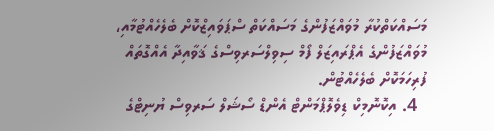މަސައްކަތްކުރާ މުވައްޒަފުންގެ މަސައްކަތް ސްޕަވައިޒްކޮށް ބެލެހެއްޓުމާއި، މުވައްޒަފުންގެ އެޕްރައިޒަލް ފޯމް ސިވިލްސަރވިސްގެ ޤަވާއިދާ އެއްގޮތައް ފުރިހަމަކޮށް ބެލެހެއްޓުން.
  4. އިކޮނޮމިކް ޑިވެލޮޕްމަންޓް އެންޑް ސޯޝަލް ސަރވިސް ޔުނިޓްގެ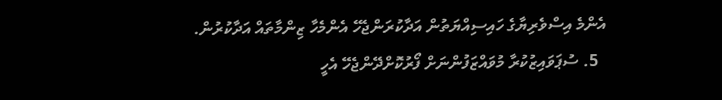އެންމެ އިސްވެރިޔާގެ ހައިސިއްޔަތުން އަދާކުރަންޖެހޭ އެންމެހާ ޒިންމާތައް އަދާކުރުން.
  5. ސުޕަވައިޒުކުރާ މުވައްޒަފުންނަށް ފޯރުކޮށްދޭންޖެހޭ އެހީ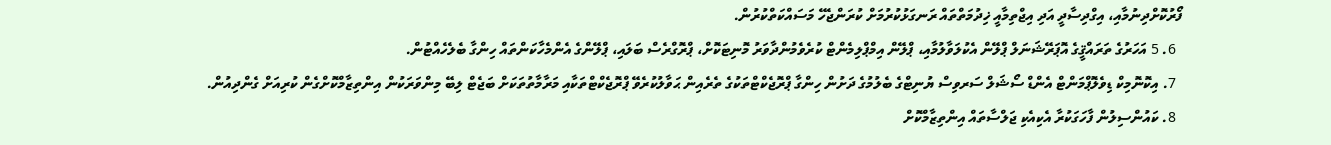ފޯރުކޮށްދިނުމާއި، އިގްދިސާދީ އަދި އިޖްތިމާއީ ޚިދުމަތްތައް ރަނގަޅުކުރުމަށް ކުރަންޖެހޭ މަސައްކަތްކުރުން.
  6. 5 އަހަރުގެ ތަރައްޤީގެ އޮޕަރޭޝަނަލް ޕްލޭން އެކުލަވާލުމާއި، ޕްލޭން އިމްޕްލިމެންޓް ކުރެވެމުންދާވަރު މޮނިޓަކޮށް، ޕްރޮގްރެސް ބަލައި، ޕްލޭންގެ އެންމެހާކަންތައް ހިންގާ ބެލެހެއްޓުން.
  7. އިކޮނޮމިކް ޑިވެލޮޕްމަންޓް އެންޑް ސޯޝަލް ސަރވިސް ޔުނިޓްގެ ބެލުމުގެ ދަށުން ހިންގާ ޕްރޮޖެކްޓްތަކުގެ ތެރެއިން ޙަވާލުކުރެވޭ ޕްރޮޖެކްޓްތަކާއި މަރާމާތުތަކަށް ބަޖެޓް ލިބޭ މިންވަރަކުން އިންތިޒާމްކޮށްގެން ކުރިއަށް ގެންދިއުން.
  8. ކައުންސިލުން ފާހަގަކުރާ އެކިއެކި ޖަލްސާތައް އިންތިޒާމްކޮށް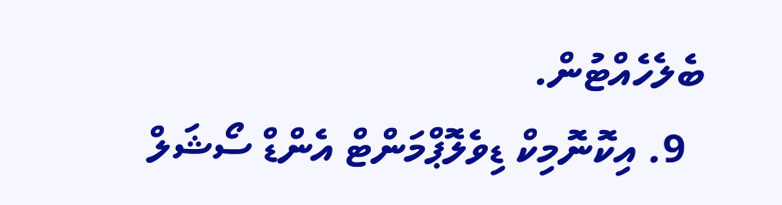ބެލެހެއްޓުން.
  9. އިކޮނޮމިކް ޑިވެލޮޕްމަންޓް އެންޑް ސޯޝަލް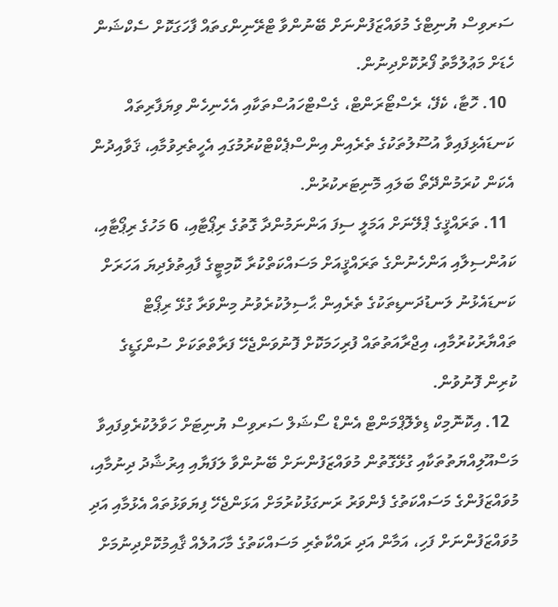ސަރވިސް ޔުނިޓްގެ މުވައްޒަފުންނަށް ބޭނުންވާ ޓްރޭނިންގތައް ފާހަގަކޮށް ސެކްޝަން ހެޑަށް މަޢުލުމާތު ފޯރުކޮށްދިނުން.
  10. ހޮޓާ، ކެފޭ، ރެސްޓޯރަންޓް، ގެސްޓްހައުސްތަކާއި އެހެނިހެން ވިޔަފާރިތައް ކަނޑައެޅިފައިވާ އުސޫލުތަކުގެ ތެރެއިން އިންސްޕެކްޓްކުރުމުގައި އެހީތެރިވުމާއި، ޤަވާއިދުން އެކަން ކުރަމުންދޭތޯ ބަލައި މޮނިޓަރކުރުން.
  11. ތަރައްޤީގެ ޕްލޭނަށް އަމަލީ ސިފަ އަންނަމުންދާ ގޮތުގެ ރިޕޯޓާއި، 6 މަހުގެ ރިޕޯޓާއި، ކައުންސިލާއި އަންހެނުންގެ ތަރައްޤީއަށް މަސައްކަތްކުރާ ކޮމިޓީގެ ފާއިތުވެދިޔަ އަހަރަށް ކަނޑައެޅުނު ލަނޑުދަނޑިތަކުގެ ތެރެއިން ޙާސިލުކުރެވުނު މިންވަރާ ގުޅޭ ރިޕޯޓް ތައްޔާރުކުރުމާއި، އިޖްރާއަތުތައް ފުރިހަމަކޮށް ފޮނުވަންޖެހޭ ފަރާތްތަކަށް ސުންގަޑީގެ ކުރިން ފޮނުވުން.
  12. އިކޮނޮމިކް ޑިވެލޮޕްމަންޓް އެންޑް ސޯޝަލް ސަރވިސް ޔުނިޓަށް ހަވާލުކުރެވިފައިވާ މަސްއޫލިއްޔަތުތަކާއި ގުޅޭގޮތުން މުވައްޒަފުންނަށް ބޭނުންވާ ލަފަޔާއި އިރުޝާދު ދިނުމާއި، މުވައްޒަފުންގެ މަސައްކަތުގެ ފެންވަރު ރަނގަޅުކުރުމަށް އަޅަންޖެހޭ ފިޔަވަޅުތައް އެޅުމާއި އަދި މުވައްޒަފުންނަށް ފަހި، އަމާން އަދި ރައްކާތެރި މަސައްކަތުގެ މާހައުލެއް ޤާއިމުކޮށްދިނުމަށް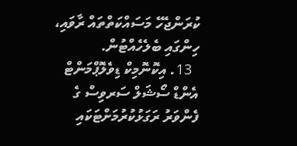ކުރަންޖެހޭ މަސައްކަތްތައް ރާވައި، ހިންގައި ބެލެހެއްޓުން.
  13. އިކޮނޮމިކް ޑިވެލޮޕްމަންޓް އެންޑް ސޯޝަލް ސަރވިސް ގެ ފެންވަރު ރަގަޅުކުރުމަށްޓަކައި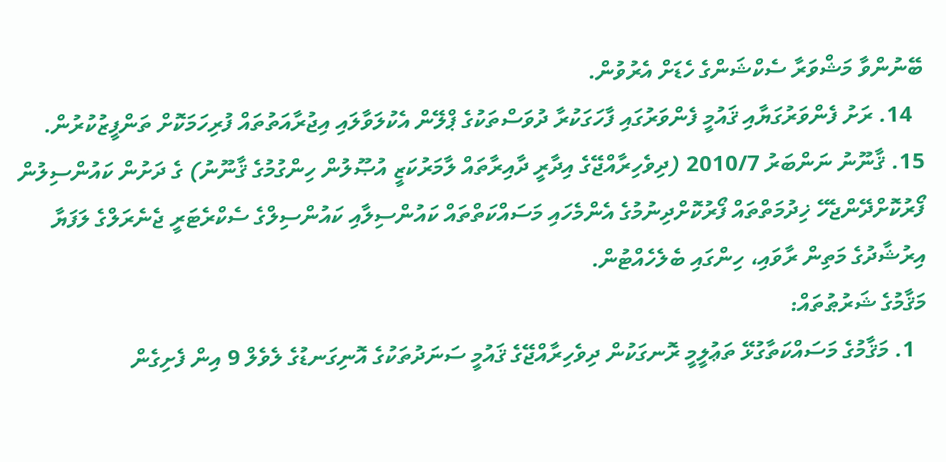ބޭނުންވާ މަޝްވަރާ ސެކްޝަންގެ ހެޑަށް އެރުވުން.
  14. ރަށު ފެންވަރުގަޔާއި ޤައުމީ ފެންވަރުގައި ފާހަގަކުރާ ދުވަސްތަކުގެ ޕްލޭން އެކުލަވާލައި އިޖުރާއަތުތައް ފުރިހަމަކޮށް ތަންފީޒުކުރުން.
15. ޤާނޫނު ނަންބަރު 2010/7 (ދިވެހިރާއްޖޭގެ އިދާރީ ދާއިރާތައް ލާމަރުކަޒީ އުޞޫލުން ހިންގުމުގެ ޤާނޫނު) ގެ ދަށުން ކައުންސިލުން ފޯރުކޮށްދޭންޖެހޭ ޚިދުމަތްތައް ފޯރުކޮށްދިނުމުގެ އެންމެހައި މަސައްކަތްތައް ކައުންސިލާއި ކައުންސިލްގެ ސެކްރެޓަރީ ޖެނެރަލްގެ ލަފަޔާ އިރުޝާދުގެ މަތިން ރާވައި، ހިންގައި ބެލެހެއްޓުން.
މަޤާމުގެ ޝަރުޠުތައް:
  1. މަޤާމުގެ މަސައްކަތާގުޅޭ ތަޢުލީމީ ރޮނގަކުން ދިވެހިރާއްޖޭގެ ޤައުމީ ސަނަދުތަކުގެ އޮނިގަނޑުގެ ލެވެލް 9 އިން ފެށިގެން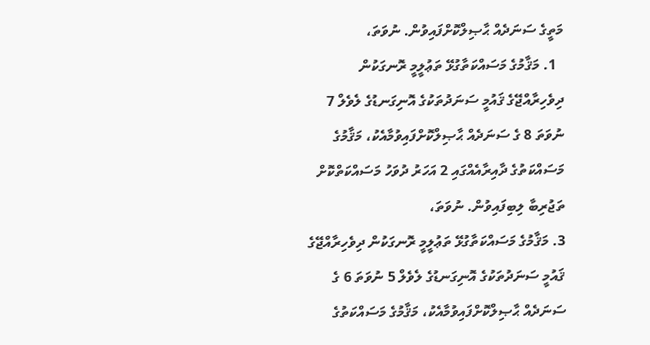މަތީގެ ސަނަދެއް ޙާޞިލްކޮށްފައިވުން. ނުވަތަ،
  1. މަޤާމުގެ މަސައްކަތާގުޅޭ ތަޢުލީމީ ރޮނގަކުން ދިވެހިރާއްޖޭގެ ޤައުމީ ސަނަދުތަކުގެ އޮނިގަނޑުގެ ލެވެލް 7 ނުވަތަ 8 ގެ ސަނަދެއް ޙާޞިލްކޮށްފައިވުމާއެކު، މަޤާމުގެ މަސައްކަތުގެ ދާއިރާއެއްގައި 2 އަހަރު ދުވަހު މަސައްކަތްކޮށް ތަޖުރިބާ ލިބިފައިވުން. ނުވަތަ،
3. މަޤާމުގެ މަސައްކަތާގުޅޭ ތަޢުލީމީ ރޮނގަކުން ދިވެހިރާއްޖޭގެ ޤައުމީ ސަނަދުތަކުގެ އޮނިގަނޑުގެ ލެވެލް 5 ނުވަތަ 6 ގެ ސަނަދެއް ޙާޞިލްކޮށްފައިވުމާއެކު، މަޤާމުގެ މަސައްކަތުގެ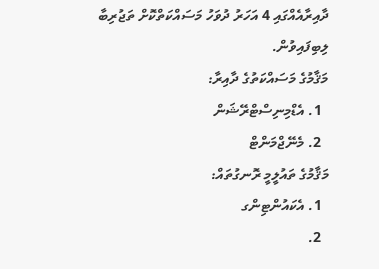ދާއިރާއެއްގައި 4 އަހަރު ދުވަހު މަސައްކަތްކޮށް ތަޖުރިބާ ލިބިފައިވުން.
މަޤާމުގެ މަސައްކަތުގެ ދާއިރާ:
  1. އެޑްމިނިސްޓްރޭޝަން
  2. މެނޭޖްމަންޓް
މަޤާމުގެ ތައުލީމީ ރޮނގުތައް:
  1. އެކައުންޓިންގ
  2.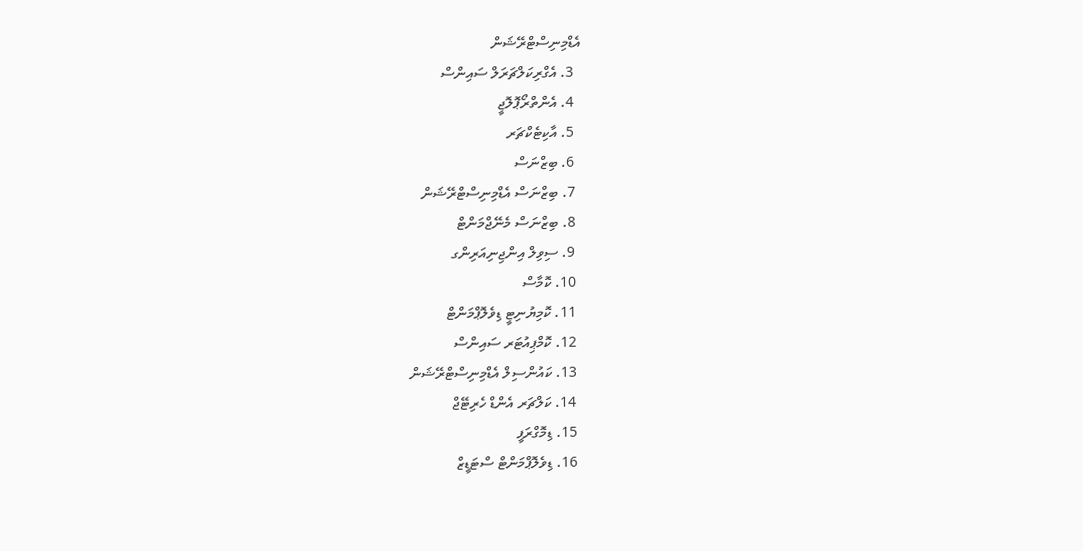އެޑްމިނިސްޓްރޭޝަން
  3. އެގްރިކަލްޗަރަލް ސައިންސް
  4. އެންތްރޯޕޮލޮޖީ
  5. އާކިޓެކްޗަރ
  6. ބިޒްނަސް
  7. ބިޒްނަސް އެޑްމިނިސްޓްރޭޝަން
  8. ބިޒްނަސް މެނޭޖްމަންޓް
  9. ސިވިލް އިންޖިނިއަރިންގ
  10. ކޮމާސް
  11. ކޮމިޔުނިޓީ ޑިވެލޮޕްމަންޓް
  12. ކޮމްޕިއުޓަރ ސައިންސް
  13. ކައުންސިލް އެޑްމިނިސްޓްރޭޝަން
  14. ކަލްޗަރ އެންޑް ހެރިޓޭޖް
  15. ޑިމޮގްރަފީ
  16. ޑިވެލޮޕްމަންޓް ސްޓަޑީޒް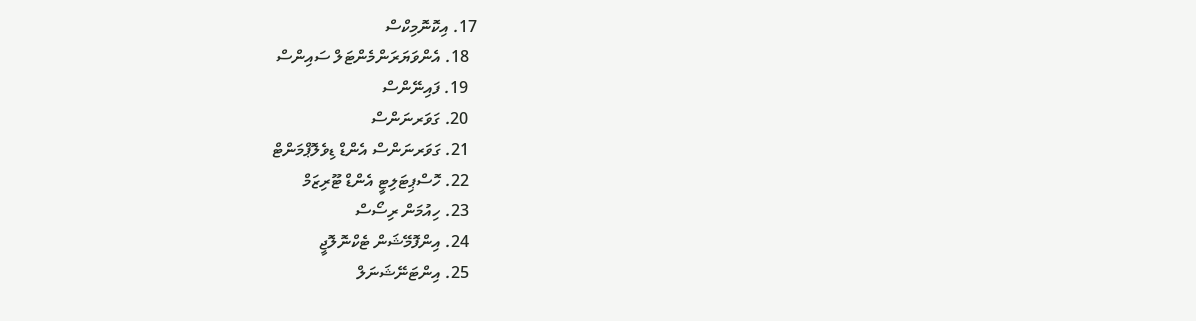17. އިކޮނޮމިކްސް
  18. އެންވަޔަރަންމެންޓަލް ސައިންސް
  19. ފައިނޭންސް
  20. ގަވަރނަންސް
  21. ގަވަރނަންސް އެންޑް ޑިވެލޮޕްމަންޓް
  22. ހޮސްޕިޓަލިޓީ އެންޑް ޓޫރިޒަމް
  23. ހިއުމަން ރިސޯސް
  24. އިންފޮމޭޝަން ޓެކްނޮލޮޖީ
  25. އިންޓަނޭޝަނަލް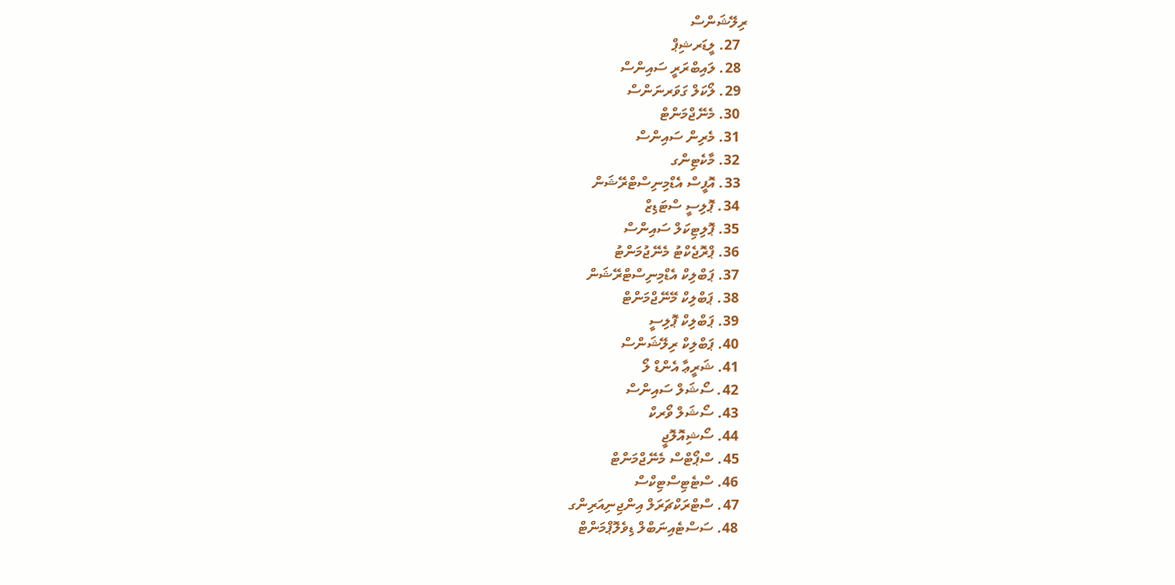ރިލޭޝަންސް
  27. ލީޑަރޝިޕް
  28. ލައިބްރަރީ ސައިންސް
  29. ލޯކަލް ގަވަރނަންސް
  30. މެނޭޖްމަންޓް
  31. މެރިން ސައިންސް
  32. މާކެޓިންގ
  33. އޮފީސް އެޑްމިނިސްޓްރޭޝަން
  34. ޕޮލިސީ ސްޓަޑިޒް
  35. ޕޮލިޓިކަލް ސައިންސް
  36. ޕްރޮޖެކްޓު މެނޭޖުމަންޓު
  37. ޕަބްލިކް އެޑްމިނިސްޓްރޭޝަން
  38. ޕަބްލިކް މޭނޭޖްމަންޓް
  39. ޕަބްލިކް ޕޮލިސީ
  40. ޕަބްލިކް ރިލޭޝަންސް
  41. ޝަރީޢާ އެންޑް ލޯ
  42. ސޯޝަލް ސައިންސް
  43. ސޯޝަލް ވޯރކް
  44. ސޯޝިއޮލޮޖީ
  45. ސްޕޯޓްސް މެނޭޖްމަންޓް
  46. ސްޓެޓިސްޓިކްސް
  47. ސްޓްރަކްޗަރަލް އިންޖިނިއަރިންގ
  48. ސަސްޓެއިނަބްލް ޑިވެލޮޕްމަންޓް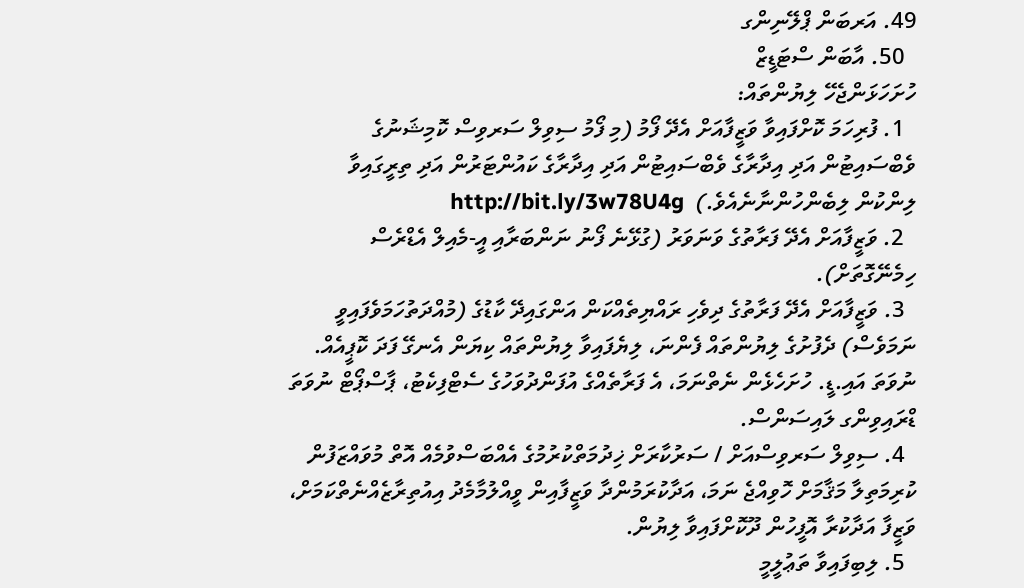49. އަރބަން ޕްލޭނިންގ
  50. އާބަން ސްޓަޑީޒް
ހުށަހަޅަންޖެހޭ ލިޔުންތައް:
  1. ފުރިހަމަ ކޮށްފައިވާ ވަޒީފާއަށް އެދޭ ފޯމު (މި ފޯމު ސިވިލް ސަރވިސް ކޮމިޝަނުގެ ވެބްސައިޓުން އަދި އިދާރާގެ ވެބްސައިޓުން އަދި އިދާރާގެ ކައުންޓަރުން އަދި ތިރީގައިވާ ލިންކުން ލިބެންހުންނާނެއެވެ.)  http://bit.ly/3w78U4g
  2. ވަޒީފާއަށް އެދޭ ފަރާތުގެ ވަނަވަރު (ގުޅޭނެ ފޯނު ނަންބަރާއި އީ-މެއިލް އެޑްރެސް ހިމެނޭގޮތަށް).
  3. ވަޒީފާއަށް އެދޭ ފަރާތުގެ ދިވެހި ރައްޔިތެއްކަން އަންގައިދޭ ކާޑުގެ (މުއްދަތުހަމަވެފައިވީ ނަމަވެސް) ދެފުށުގެ ލިޔުންތައް ފެންނަ، ލިޔެފައިވާ ލިޔުންތައް ކިޔަން އެނގޭ ފަދަ ކޮޕީއެއް. ނުވަތަ އައި.ޑީ. ހުށަހެޅެން ނެތްނަމަ، އެ ފަރާތެއްގެ އުފަންދުވަހުގެ ސެޓްފިކެޓު، ޕާސްޕޯޓް ނުވަތަ ޑްރައިވިންގ ލައިސަންސް.
  4. ސިވިލް ސަރވިސްއަށް / ސަރުކާރަށް ޚިދުމަތްކުރުމުގެ އެއްބަސްވުމެއް އޮތް މުވައްޒަފުން ކުރިމަތިލާ މަޤާމަށް ހޮވިއްޖެ ނަމަ، އަދާކުރަމުންދާ ވަޒީފާއިން ވީއްލުމާމެދު އިއުތިރާޒެއްނެތްކަމަށް، ވަޒީފާ އަދާކުރާ އޮފީހުން ދޫކޮށްފައިވާ ލިޔުން.
  5. ލިބިފައިވާ ތަޢުލީމީ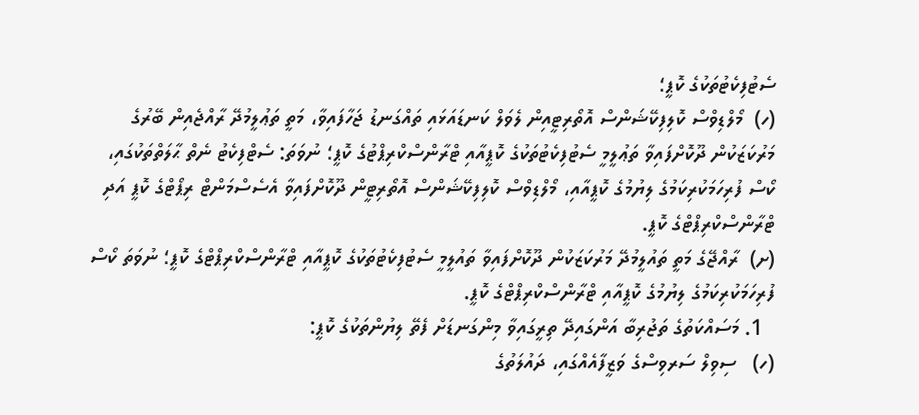ސެޓުފިކެޓުތަކުގެ ކޮޕީ؛
(ހ)  މޯލްޑިވްސް ކޮލިފިކޭޝަންސް އޮތޯރިޓީއިން ލެވަލް ކަނޑައަޅައި ތައްގަނޑު ޖަހާފައިވާ، މަތީ ތަޢުލީމުދޭ ރާއްޖެއިން ބޭރުގެ މަރުކަޒަކުން ދޫކޮށްފައިވާ ތަޢުލީމީ ސެޓުފިކެޓުތަކުގެ ކޮޕީއާއި ޓްރާންސްކްރިޕްޓުގެ ކޮޕީ؛ ނުވަތަ: ސެޓްފިކެޓު ނެތް ޙާލަތްތަކުގައި، ކޯސް ފުރިހަމަކުރިކަމުގެ ލިޔުމުގެ ކޮޕީއާއި، މޯލްޑިވްސް ކޮލިފިކޭޝަންސް އޮތޯރިޓީން ދޫކޮށްފައިވާ އެސެސްމަންޓް ރިޕޯޓްގެ ކޮޕީ އަދި ޓްރާންސްކްރިޕްޓްގެ ކޮޕީ.
(ށ)  ރާއްޖޭގެ މަތީ ތައުލީމުދޭ މަރުކަޒަކުން ދޫކޮށްފައިވާ ތައުލީމީ ސެޓުފިކެޓުތަކުގެ ކޮޕީއާއި ޓްރާންސްކްރިޕްޓްގެ ކޮޕީ؛ ނުވަތަ ކޯސް ފުރިހަމަކުރިކަމުގެ ލިޔުމުގެ ކޮޕީއާއި ޓްރާންސްކްރިޕްޓްގެ ކޮޕީ.
  1. މަސައްކަތުގެ ތަޖުރިބާ އަންގައިދޭ ތިރީގައިވާ މިންގަނޑަށް ފެތޭ ލިޔުންތަކުގެ ކޮޕީ:
(ހ)   ސިވިލް ސަރވިސްގެ ވަޒީފާއެއްގައި، ދައުލަތުގެ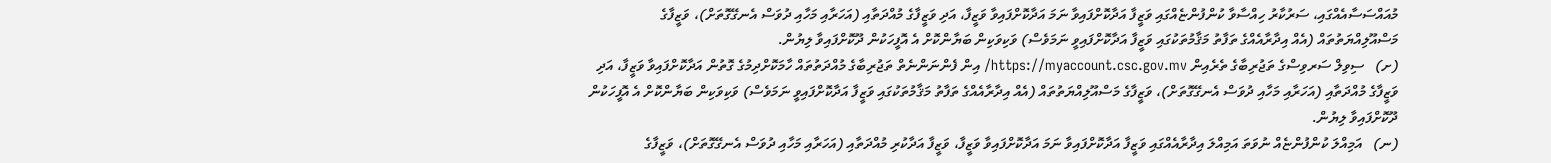މުއައްސަސާއެއްގައި، ސަރުކާރު ހިއްސާވާ ކުންފުންޏެއްގައި ވަޒީފާ އަދާކޮށްފައިވާ ނަމަ އަދާކޮށްފައިވާ ވަޒީފާ، އަދި ވަޒީފާގެ މުއްދަތާއި (އަހަރާއި މަހާއި ދުވަސް އެނގޭގޮތަށް)، ވަޒީފާގެ މަސްއޫލިއްޔަތުތައް (އެއް އިދާރާއެއްގެ ތަފާތު މަޤާމުތަކުގައި ވަޒީފާ އަދާކޮށްފައިވީ ނަމަވެސް) ވަކިވަކިން ބަޔާންކޮށް އެ އޮފީހަކުން ދޫކޮށްފައިވާ ލިޔުން.
(ށ)   ސިވިލް ސަރވިސްގެ ތަޖުރިބާގެ ތެރެއިން https://myaccount.csc.gov.mv/ އިން ފެންނަންނެތް ތަޖުރިބާގެ މުއްދަތުތައް ހާމަކޮށްދިމުގެ ގޮތުން އަދާކޮށްފައިވާ ވަޒީފާ، އަދި ވަޒީފާގެ މުއްދަތާއި (އަހަރާއި މަހާއި ދުވަސް އެނގޭގޮތަށް)، ވަޒީފާގެ މަސްއޫލިއްޔަތުތައް (އެއް އިދާރާއެއްގެ ތަފާތު މަޤާމުތަކުގައި ވަޒީފާ އަދާކޮށްފައިވީ ނަމަވެސް) ވަކިވަކިން ބަޔާންކޮށް އެ އޮފީހަކުން ދޫކޮށްފައިވާ ލިޔުން.
(ނ)   އަމިއްލަ ކުންފުންޏެއް ނުވަތަ އަމިއްލަ އިދާރާއެއްގައި ވަޒީފާ އަދާކޮށްފައިވާ ނަމަ އަދާކޮށްފައިވާ ވަޒީފާ، ވަޒީފާ އަދާކުރި މުއްދަތާއި (އަހަރާއި މަހާއި ދުވަސް އެނގޭގޮތަށް)، ވަޒީފާގެ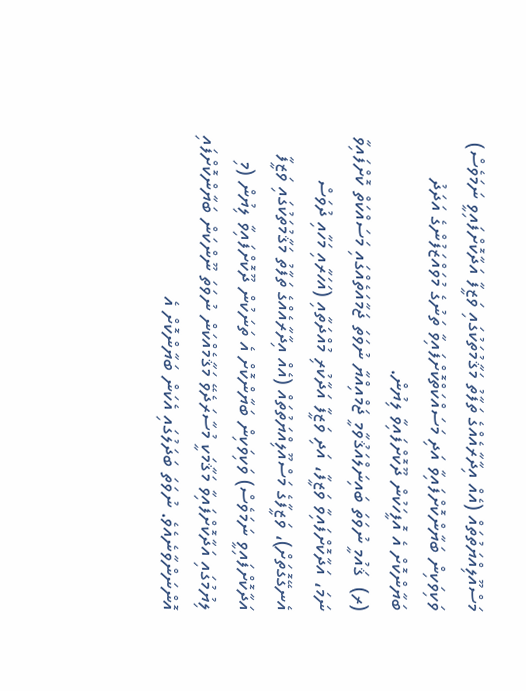މަސްއޫލިއްޔަތުތައް (އެއް އިދާރާއެއްގެ ތަފާތު މަޤާމުތަކުގައި ވަޒީފާ އަދާކޮށްފައިވީ ނަމަވެސް) ވަކިވަކިން ބަޔާންކޮށްފައިވާ އަދި މަސައްކަތްކޮށްފައިވާ ތަނުގެ މުވައްޒަފުންގެ އަދަދު ބަޔާންކޮށް އެ އޮފީހަކުން ދޫކޮށްފައިވާ ލިޔުން.
(ރ)  ޤައުމީ ނުވަތަ ބައިނަލްއަޤުވާމީ ޖަމްއިއްޔާ ނުވަތަ ޖަމާއަތެއްގައި މަސައްކަތް ކޮށްފައިވާ ނަމަ، އަދާކޮށްފައިވާ ވަޒީފާ، އަދި ވަޒީފާ އަދާކުރި މުއްދަތާއި (އަހަރާއި މަހާއި ދުވަސް އެނގޭގޮތަށް)، ވަޒީފާގެ މަސްއޫލިއްޔަތުތައް (އެއް އިދާރާއެއްގެ ތަފާތު މަޤާމުތަކުގައި ވަޒީފާ އަދާކޮށްފައިވީ ނަމަވެސް) ވަކިވަކިން ބަޔާންކޮށް އެ ތަނަކުން ދޫކޮށްފައިވާ ލިޔުން (މި ލިޔުމުގައި އަދާކޮށްފައިވާ މަޤާމަކީ މުސާރަދެވޭ މަޤާމެއްކަން ނުވަތަ ނޫންކަން ބަޔާންކޮށްފައި އޮންނަންވާނެއެވެ. ނުވަތަ ބަދަލުގައި އެކަން ބަޔާންކޮށް އެ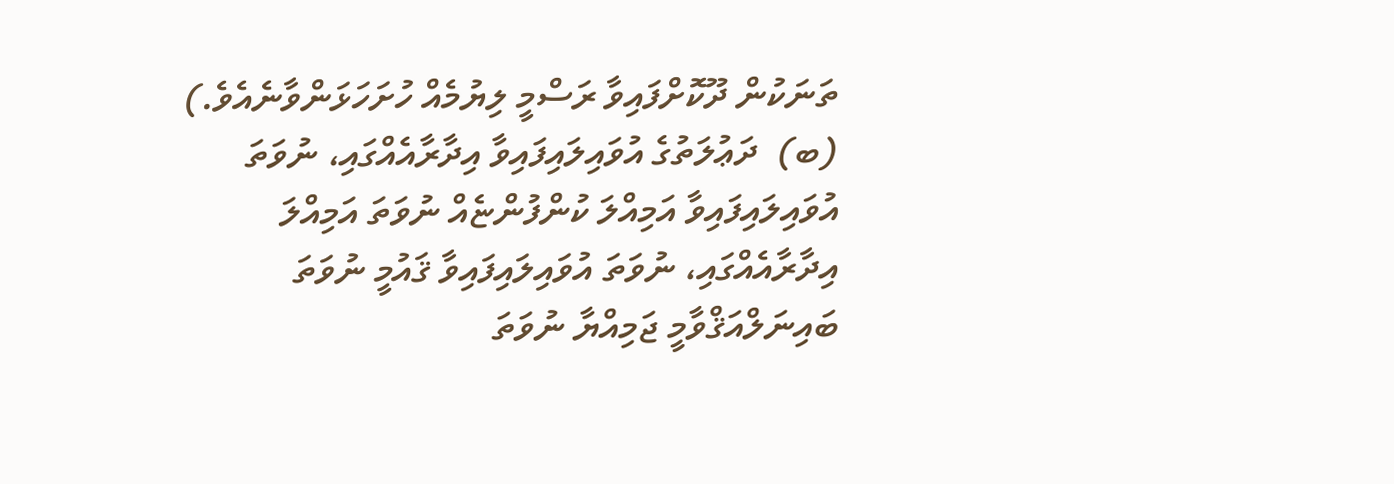ތަނަކުން ދޫކޮށްފައިވާ ރަސްމީ ލިޔުމެއް ހުށަހަޅަންވާނެއެވެ.)
(ބ)  ދަޢުލަތުގެ އުވައިލައިފައިވާ އިދާރާއެއްގައި، ނުވަތަ އުވައިލައިފައިވާ އަމިއްލަ ކުންފުންޏެއް ނުވަތަ އަމިއްލަ އިދާރާއެއްގައި، ނުވަތަ އުވައިލައިފައިވާ ޤައުމީ ނުވަތަ ބައިނަލްއަޤްވާމީ ޖަމިއްޔާ ނުވަތަ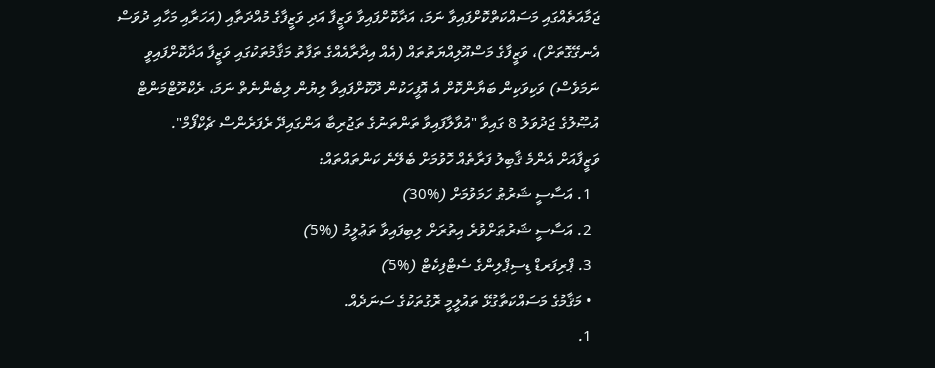ޖަމާއަތެއްގައި މަސައްކަތްކޮށްފައިވާ ނަމަ، އަދާކޮށްފައިވާ ވަޒީފާ އަދި ވަޒީފާގެ މުއްދަތާއި (އަހަރާއި މަހާއި ދުވަސް އެނގޭގޮތަށް)، ވަޒީފާގެ މަސްއޫލިއްޔަތުތައް (އެއް އިދާރާއެއްގެ ތަފާތު މަޤާމުތަކުގައި ވަޒީފާ އަދާކޮށްފައިވީ ނަމަވެސް) ވަކިވަކިން ބަޔާންކޮށް އެ އޮފީހަކުން ދޫކޮށްފައިވާ ލިޔުން ލިބެންނެތް ނަމަ، ރެކްރޫޓްމަންޓް އުޞޫލުގެ ޖަދުވަލު 8 ގައިވާ "އުވާލާފައިވާ ތަންތަނުގެ ތަޖުރިބާ އަންގައިދޭ ރެފަރެންސް ޗެކްފޯމް".
ވަޒީފާއަށް އެންމެ ޤާބިލު ފަރާތެއް ހޮވުމަށް ބެލޭނެ ކަންތައްތައް:
  1. އަސާސީ ޝަރުޠު ހަމަވުމަށް (%30)
  2. އަސާސީ ޝަރުޠަށްވުރެ އިތުރަށް ލިބިފައިވާ ތަޢުލީމު (%5)
  3. ޕްރިފަރޑް ޑިސިޕްލިންގެ ސެޓްފިކެޓް (%5)
  • މަޤާމުގެ މަސައްކަތާގުޅޭ ތައުލީމީ ރޮގުތަކުގެ ސަނަދެއް.
  1.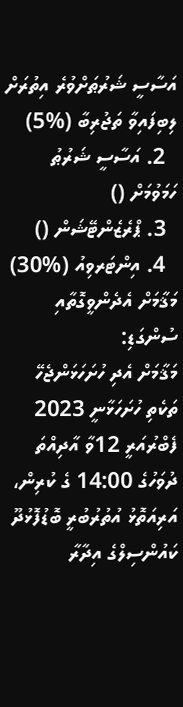އަސާސީ ޝަރުޠަށްވުރެ އިތުރަށް ލިބިފައިވާ ތަޖުރިބާ (%5)
  2. އަސާސީ ޝަރުޠު ހަމަވުމަށް ()
  3. ޕްރެޒެންޓޭޝަން ()
  4. އިންޓަރވިއު (%30)
މަޤާމަށް އެދެންވީގޮތާއި ސުންގަޑި:
މަޤާމަށް އެދި ހުށަހަޅަންޖެހޭ ތަކެތި ހުށަހަޅާނީ 2023 ފެބްރުއަރީ 12ވާ އާދިއްތަ ދުވަހުގެ 14:00 ގެ ކުރިން، އަރިއަތޮޅު އުތުރުބުރީ ބޮޑުފޮޅުދޫ ކައުންސިލްގެ އިދާރާ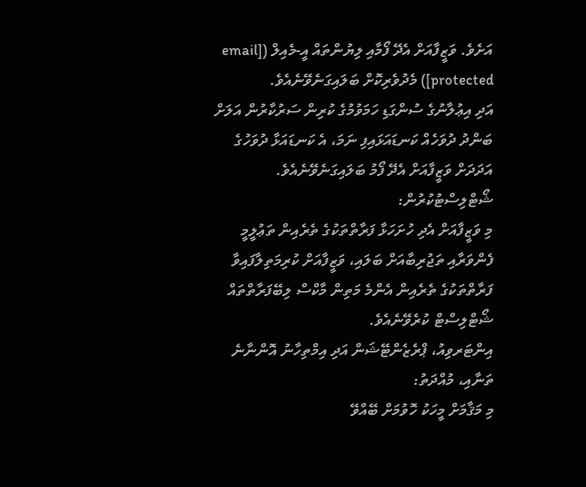އަށެވެ. ވަޒީފާއަށް އެދޭ ފޯމާއި ލިޔުންތައް އީ-މެއިލް ([email protected]) މެދުވެރިކޮށް ބަލައިގަނެވޭނެއެވެ.
އަދި އިޢުލާނުގެ ސުންގަޑި ހަމަވުމުގެ ކުރިން ސަރުކާރުން އަލަށް ބަންދު ދުވަހެއް ކަނޑައަޅައިފި ނަމަ، އެ ކަނޑައަޅާ ދުވަހުގެ އަދަދަށް ވަޒީފާއަށް އެދޭ ފޯމު ބަލައިގަނެވޭނެއެވެ.
ޝޯޓްލިސްޓުކުރުން:
މި ވަޒީފާއަށް އެދި ހުށަހަޅާ ފަރާތްތަކުގެ ތެރެއިން ތަޢުލީމީ ފެންވަރާއި ތަޖުރިބާއަށް ބަލައި، ވަޒީފާއަށް ކުރިމަތިލާފައިވާ ފަރާތްތަކުގެ ތެރެއިން އެންމެ މަތިން މާކްސް ލިބޭފަރާތްތައް ޝޯޓްލިސްޓް ކުރެވޭނެއެވެ.
އިންޓަރވިއު، ޕްރެޒެންޓޭޝަން އަދި އިމްތިހާނު އޮންނާނެ ތަނާއި، މުއްދަތު:
މި މަޤާމަށް މީހަކު ހޮވުމަށް ބޭއްވޭ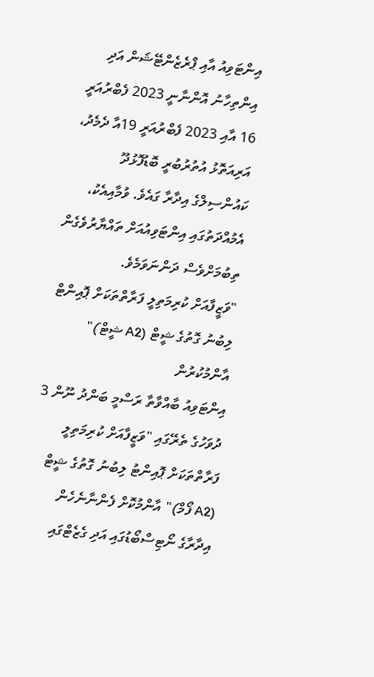އިންޓަވިއު އާއި ޕްރެޒެންޓޭޝަން އަދި އިންތިހާނު އޮންނާނީ 2023 ފެބްރުއަރީ 16 އާއި 2023 ފެބްރުއަރީ 19އާ ދެމެދު، އަރިއަތޮޅު އުތުރުބުރީ ބޮޑުފޮޅުދޫ ކައުންސިލްގެ އިދާރާ ގައެވެ. ވުމާއިއެކު، އެމުއްދަތުގައި އިންޓަވިއުއަށް ތައްޔާރުވެގެން ތިބުމަށްވެސް ދަންނަވަމެވެ.
"ވަޒީފާއަށް ކުރިމަތިލީ ފަރާތްތަކަށް ޕޮއިންޓް ލިބުނު ގޮތުގެ ޝީޓް (A2 ޝީޓް)" އާންމުކުރުން
އިންޓަވިއު ބާއްވާތާ ރަސްމީ ބަންދު ނޫން 3 ދުވަހުގެ ތެރޭގައި "ވަޒީފާއަށް ކުރިމަތިލީ ފަރާތްތަކަށް ޕޮއިންޓު ލިބުނު ގޮތުގެ ޝީޓް (A2 ފޯމް)" އާންމުކޮށް ފެންނާނެހެން އިދާރާގެ ނޯޓިސްބޯޑުގައި އަދި ގެޒެޓްގައި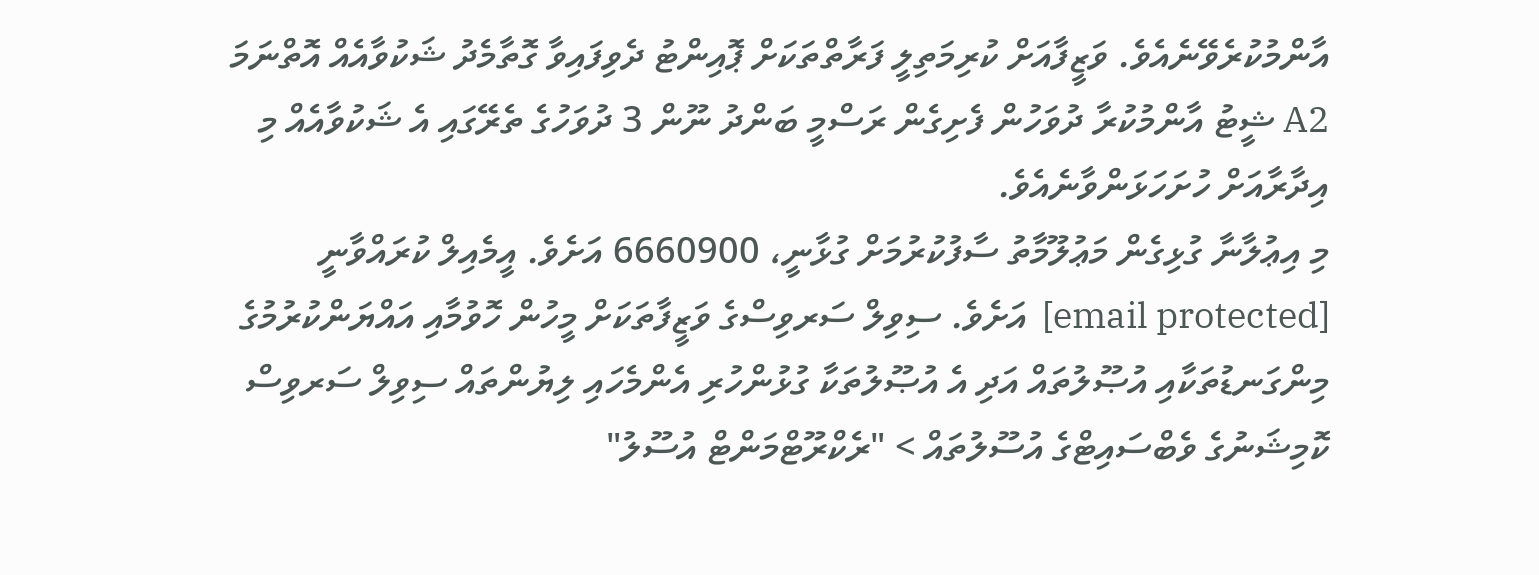އާންމުކުރެވޭނެއެވެ. ވަޒީފާއަށް ކުރިމަތިލީ ފަރާތްތަކަށް ޕޮއިންޓު ދެވިފައިވާ ގޮތާމެދު ޝަކުވާއެއް އޮތްނަމަ A2 ޝީޓު އާންމުކުރާ ދުވަހުން ފެށިގެން ރަސްމީ ބަންދު ނޫން 3 ދުވަހުގެ ތެރޭގައި އެ ޝަކުވާއެއް މި އިދާރާއަށް ހުށަހަޅަންވާނެއެވެ.
މި އިޢުލާނާ ގުޅިގެން މަޢުލޫމާތު ސާފުކުރުމަށް ގުޅާނީ، 6660900 އަށެވެ. އީމެއިލް ކުރައްވާނީ [email protected]  އަށެވެ. ސިވިލް ސަރވިސްގެ ވަޒީފާތަކަށް މީހުން ހޮވުމާއި އައްޔަންކުރުމުގެ މިންގަނޑުތަކާއި އުޞޫލުތައް އަދި އެ އުޞޫލުތަކާ ގުޅުންހުރި އެންމެހައި ލިޔުންތައް ސިވިލް ސަރވިސް ކޮމިޝަނުގެ ވެބްސައިޓްގެ އުސޫލުތައް > "ރެކްރޫޓްމަންޓް އުސޫލު"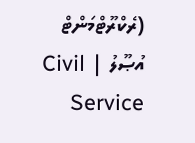(ރެކްރޫޓްމަންޓް އުޞޫލު | Civil Service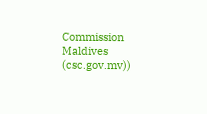Commission Maldives (csc.gov.mv))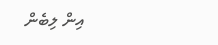އިން ލިބެން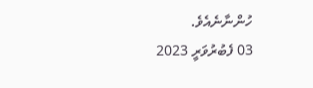ހުންނާނެއެވެ.
03 ފެބުރުވަރީ 2023